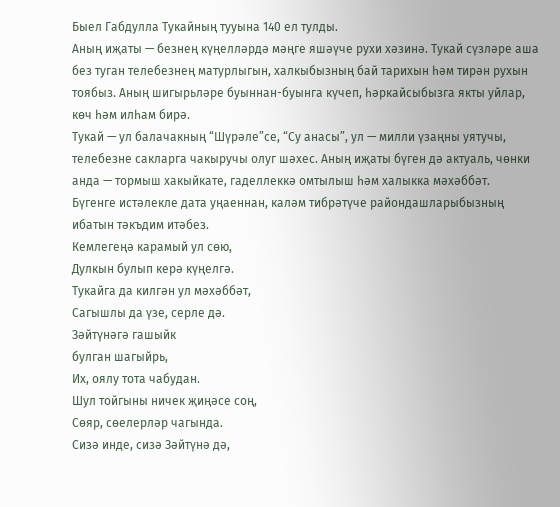Быел Габдулла Тукайның тууына 140 ел тулды.
Аның иҗаты — безнең күңелләрдә мәңге яшәүче рухи хәзинә. Тукай сүзләре аша без туган телебезнең матурлыгын, халкыбызның бай тарихын һәм тирән рухын тоябыз. Аның шигырьләре буыннан-буынга күчеп, һәркайсыбызга якты уйлар, көч һәм илһам бирә.
Тукай — ул балачакның “Шүрәле”се, “Су анасы”, ул — милли үзаңны уятучы, телебезне сакларга чакыручы олуг шәхес. Аның иҗаты бүген дә актуаль, чөнки анда — тормыш хакыйкате, гаделлеккә омтылыш һәм халыкка мәхәббәт.
Бүгенге истәлекле дата уңаеннан, каләм тибрәтүче райондашларыбызның ибатын тәкъдим итәбез.
Кемлегеңә карамый ул сөю,
Дулкын булып керә күңелгә.
Тукайга да килгән ул мәхәббәт,
Сагышлы да үзе, серле дә.
Зәйтүнәгә гашыйк
булган шагыйрь,
Их, оялу тота чабудан.
Шул тойгыны ничек җиңәсе соң,
Сөяр, сөелерләр чагында.
Сизә инде, сизә Зәйтүнә дә,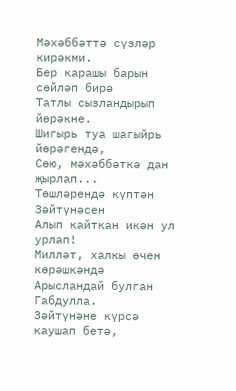Мәхәббәттә сүзләр кирәкми.
Бер карашы барын сөйләп бирә
Татлы сызландырып йөрәкне.
Шигырь туа шагыйрь йөрәгендә,
Сөю, мәхәббәткә дан җырлап...
Төшләрендә күптән Зәйтүнәсен
Алып кайткан икән ул урлап!
Милләт, халкы өчен көрәшкәндә
Арысландай булган Габдулла.
Зәйтүнәне күрсә каушап бетә,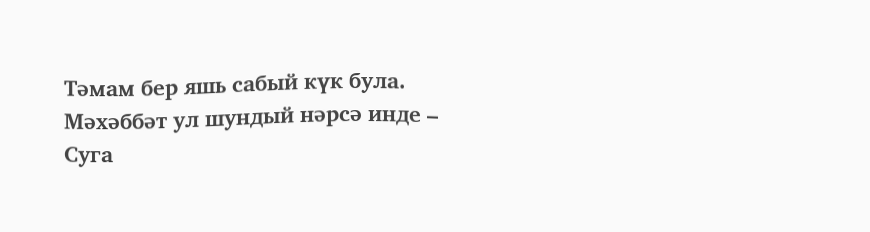Тәмам бер яшь сабый күк була.
Мәхәббәт ул шундый нәрсә инде –
Суга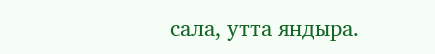сала, утта яндыра.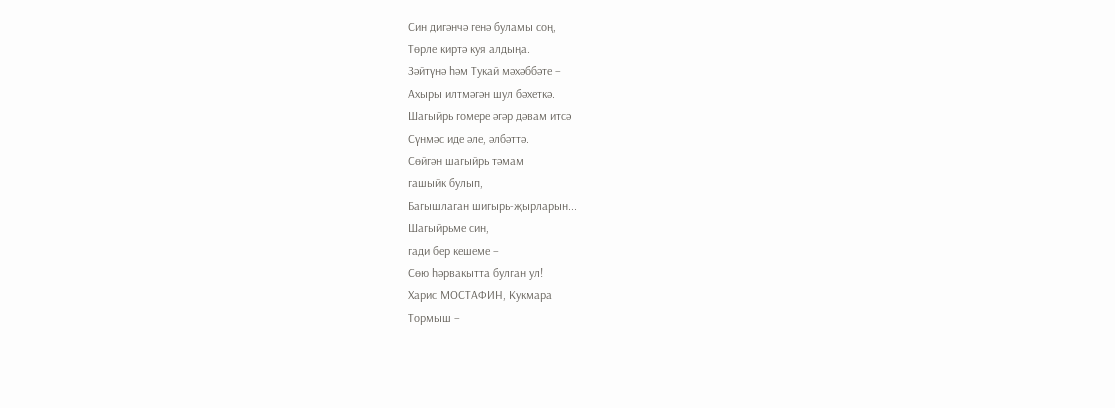Син дигәнчә генә буламы соң,
Төрле киртә куя алдыңа.
Зәйтүнә һәм Тукай мәхәббәте –
Ахыры илтмәгән шул бәхеткә.
Шагыйрь гомере әгәр дәвам итсә
Сүнмәс иде әле, әлбәттә.
Сөйгән шагыйрь тәмам
гашыйк булып,
Багышлаган шигырь-җырларын...
Шагыйрьме син,
гади бер кешеме –
Сөю һәрвакытта булган ул!
Харис МОСТАФИН, Кукмара
Тормыш –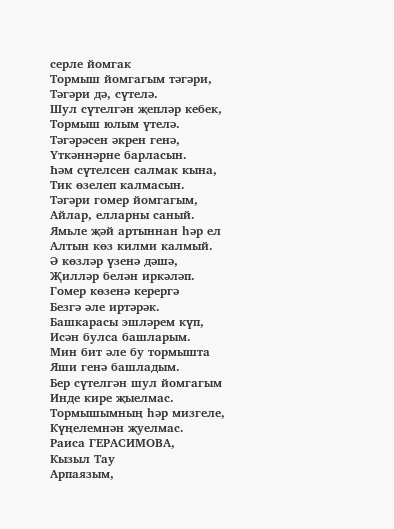серле йомгак
Тормыш йомгагым тәгәри,
Тәгәри дә, сүтелә.
Шул сүтелгән җепләр кебек,
Тормыш юлым үтелә.
Тәгәрәсен әкрен генә,
Үткәннәрне барласын.
Һәм сүтелсен салмак кына,
Тик өзелеп калмасын.
Тәгәри гомер йомгагым,
Айлар, елларны саный.
Ямьле җәй артыннан һәр ел
Алтын көз килми калмый.
Ә көзләр үзенә дәшә,
Җилләр белән иркәләп.
Гомер көзенә керергә
Безгә әле иртәрәк.
Башкарасы эшләрем күп,
Исән булса башларым.
Мин бит әле бу тормышта
Яши генә башладым.
Бер сүтелгән шул йомгагым
Инде кире җыелмас.
Тормышымның һәр мизгеле,
Күңелемнән җуелмас.
Раиса ГЕРАСИМОВА,
Кызыл Тау
Арпаязым,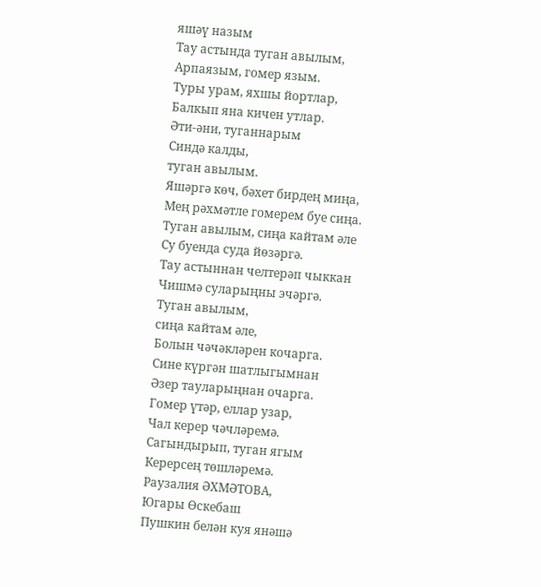яшәү назым
Тау астында туган авылым,
Арпаязым, гомер язым.
Туры урам, яхшы йортлар,
Балкып яна кичен утлар.
Әти-әни, туганнарым
Синдә калды,
туган авылым.
Яшәргә көч, бәхет бирдең миңа,
Мең рәхмәтле гомерем буе сиңа.
Туган авылым, сиңа кайтам әле
Су буенда суда йөзәргә.
Тау астыннан челтерәп чыккан
Чишмә суларыңны эчәргә.
Туган авылым,
сиңа кайтам әле,
Болын чәчәкләрен кочарга.
Сине күргән шатлыгымнан
Әзер тауларыңнан очарга.
Гомер үтәр, еллар узар,
Чал керер чәчләремә.
Сагындырып, туган ягым
Керерсең төшләремә.
Раузалия ӘХМӘТОВА,
Югары Өскебаш
Пушкин белән куя янәшә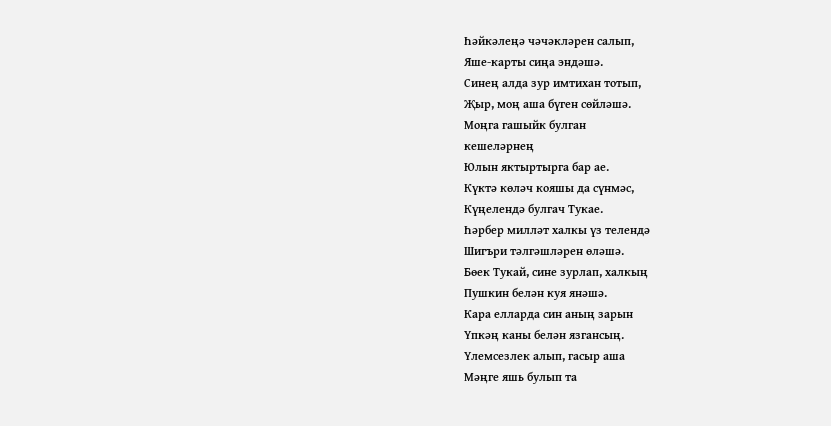Һәйкәлеңә чәчәкләрен салып,
Яше-карты сиңа эндәшә.
Синең алда зур имтихан тотып,
Җыр, моң аша бүген сөйләшә.
Моңга гашыйк булган
кешеләрнең
Юлын яктыртырга бар ае.
Күктә көләч кояшы да сүнмәс,
Күңелендә булгач Тукае.
Һәрбер милләт халкы үз телендә
Шигъри тәлгәшләрен өләшә.
Бөек Тукай, сине зурлап, халкың
Пушкин белән куя янәшә.
Кара елларда син аның зарын
Үпкәң каны белән язгансың.
Үлемсезлек алып, гасыр аша
Мәңге яшь булып та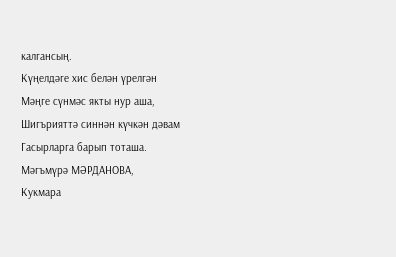калгансың.
Күңелдәге хис белән үрелгән
Мәңге сүнмәс якты нур аша,
Шигърияттә синнән күчкән дәвам
Гасырларга барып тоташа.
Мәгъмүрә МӘРДАНОВА,
Кукмара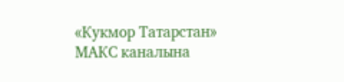«Кукмор Татарстан» МАКС каналына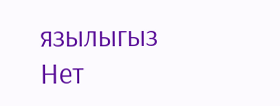язылыгыз
Нет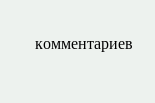комментариев